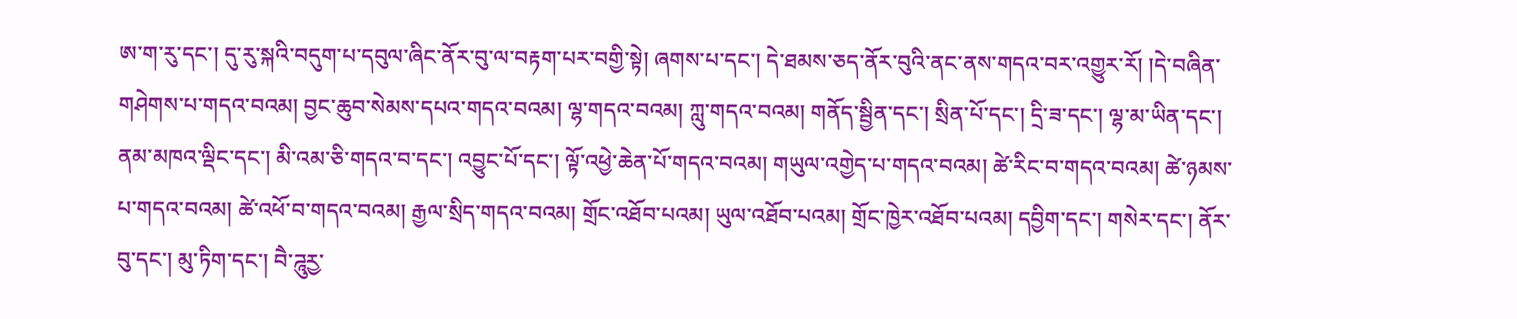ཨ་ག་རུ་དང་། དུ་རུ་སྐའི་བདུག་པ་དབུལ་ཞིང་ནོར་བུ་ལ་བརྟག་པར་བགྱི་སྟེ། ཞགས་པ་དང་། དེ་ཐམས་ཅད་ནོར་བུའི་ནང་ནས་གདའ་བར་འགྱུར་རོ། །དེ་བཞིན་གཤེགས་པ་གདའ་བའམ། བྱང་ཆུབ་སེམས་དཔའ་གདའ་བའམ། ལྷ་གདའ་བའམ། ཀླུ་གདའ་བའམ། གནོད་སྦྱིན་དང་། སྲིན་པོ་དང་། དྲི་ཟ་དང་། ལྷ་མ་ཡིན་དང་། ནམ་མཁའ་ལྡིང་དང་། མི་འམ་ཅི་གདའ་བ་དང་། འབྱུང་པོ་དང་། ལྟོ་འཕྱེ་ཆེན་པོ་གདའ་བའམ། གཡུལ་འགྱེད་པ་གདའ་བའམ། ཚེ་རིང་བ་གདའ་བའམ། ཚེ་ཉམས་པ་གདའ་བའམ། ཚེ་འཕོ་བ་གདའ་བའམ། རྒྱལ་སྲིད་གདའ་བའམ། གྲོང་འཐོབ་པའམ། ཡུལ་འཐོབ་པའམ། གྲོང་ཁྱེར་འཐོབ་པའམ། དབྱིག་དང་། གསེར་དང་། ནོར་བུ་དང་། མུ་ཏིག་དང་། བཻ་ཌཱུརྱ་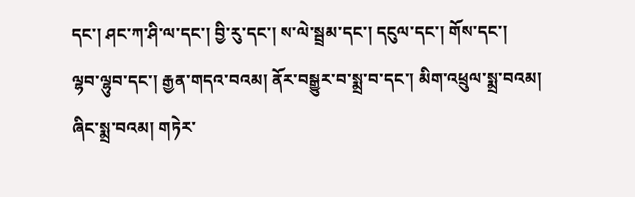དང་། ཤང་ཀ་ཤི་ལ་དང་། བྱི་རུ་དང་། ས་ལེ་སྦྲམ་དང་། དངུལ་དང་། གོས་དང་། ལྷབ་ལྷུབ་དང་། རྒྱན་གདའ་བའམ། ནོར་བསྒྱུར་བ་སྨྲ་བ་དང་། མིག་འཕྲུལ་སྨྲ་བའམ། ཞིང་སྨྲ་བའམ། གཏེར་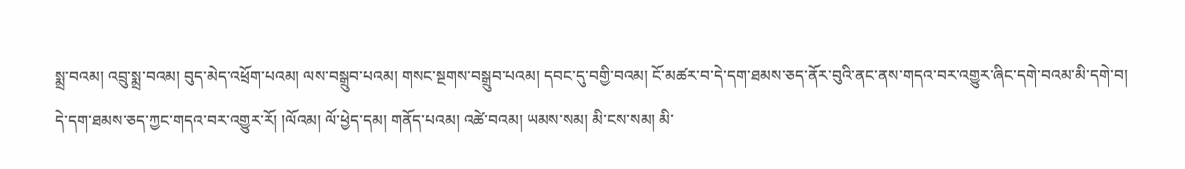སྨྲ་བའམ། འབྲུ་སྨྲ་བའམ། བུད་མེད་འཕྲོག་པའམ། ལས་བསྒྲུབ་པའམ། གསང་སྔགས་བསྒྲུབ་པའམ། དབང་དུ་བགྱི་བའམ། ངོ་མཚར་བ་དེ་དག་ཐམས་ཅད་ནོར་བུའི་ནང་ནས་གདའ་བར་འགྱུར་ཞིང་དགེ་བའམ་མི་དགེ་བ། དེ་དག་ཐམས་ཅད་ཀྱང་གདའ་བར་འགྱུར་རོ། །ལོའམ། ལོ་ཕྱེད་དམ། གནོད་པའམ། འཚེ་བའམ། ཡམས་སམ། མི་ངས་སམ། མི་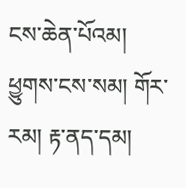ངས་ཆེན་པོའམ། ཕྱུགས་ངས་སམ། གོར་རམ། རྟ་ནད་དམ།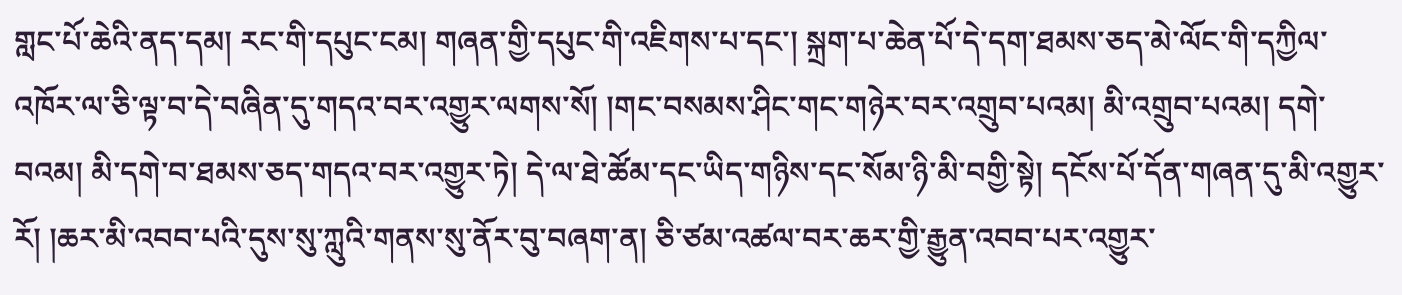གླང་པོ་ཆེའི་ནད་དམ། རང་གི་དཔུང་ངམ། གཞན་གྱི་དཔུང་གི་འཇིགས་པ་དང་། སྐྲག་པ་ཆེན་པོ་དེ་དག་ཐམས་ཅད་མེ་ལོང་གི་དཀྱིལ་འཁོར་ལ་ཅི་ལྟ་བ་དེ་བཞིན་དུ་གདའ་བར་འགྱུར་ལགས་སོ། །གང་བསམས་ཤིང་གང་གཉེར་བར་འགྲུབ་པའམ། མི་འགྲུབ་པའམ། དགེ་བའམ། མི་དགེ་བ་ཐམས་ཅད་གདའ་བར་འགྱུར་ཏེ། དེ་ལ་ཐེ་ཚོམ་དང་ཡིད་གཉིས་དང་སོམ་ཉི་མི་བགྱི་སྟེ། དངོས་པོ་དོན་གཞན་དུ་མི་འགྱུར་རོ། །ཆར་མི་འབབ་པའི་དུས་སུ་ཀླུའི་གནས་སུ་ནོར་བུ་བཞག་ན། ཅི་ཙམ་འཚལ་བར་ཆར་གྱི་རྒྱུན་འབབ་པར་འགྱུར་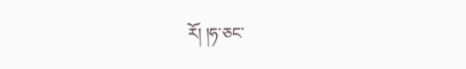རོ། །ཧ་ཅང་